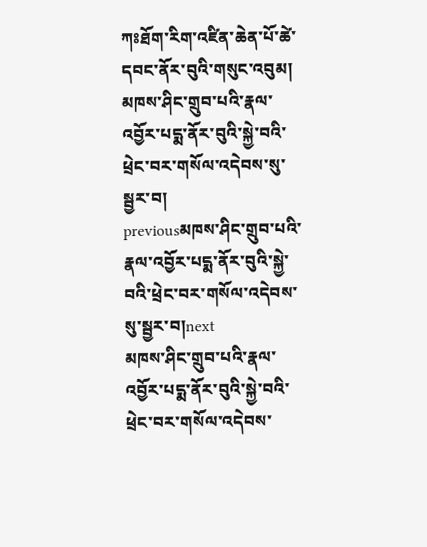ཀཿཐོག་རིག་འཛིན་ཆེན་པོ་ཚེ་དབང་ནོར་བུའི་གསུང་འབུམ།
མཁས་ཤིང་གྲུབ་པའི་རྣལ་འབྱོར་པདྨ་ནོར་བུའི་སྐྱེ་བའི་ཕྲེང་བར་གསོལ་འདེབས་སུ་སྦྱར་བ།
previousམཁས་ཤིང་གྲུབ་པའི་རྣལ་འབྱོར་པདྨ་ནོར་བུའི་སྐྱེ་བའི་ཕྲེང་བར་གསོལ་འདེབས་སུ་སྦྱར་བ།next
མཁས་ཤིང་གྲུབ་པའི་རྣལ་འབྱོར་པདྨ་ནོར་བུའི་སྐྱེ་བའི་ཕྲེང་བར་གསོལ་འདེབས་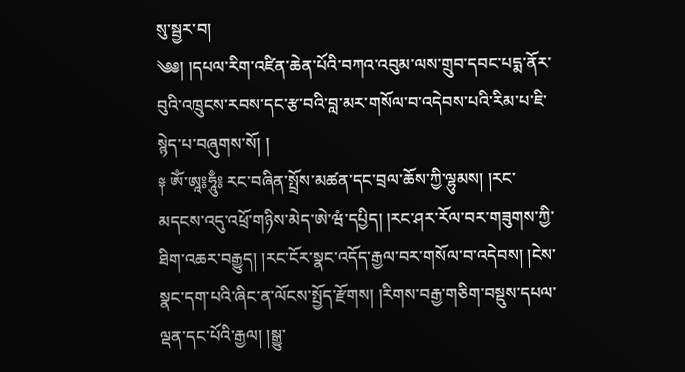སུ་སྦྱར་བ།
༄༅། །དཔལ་རིག་འཛིན་ཆེན་པོའི་བཀའ་འབུམ་ལས་གྲུབ་དབང་པདྨ་ནོར་བུའི་འཁྲུངས་རབས་དང་རྩ་བའི་བླ་མར་གསོལ་བ་འདེབས་པའི་རིམ་པ་ཇི་སྙེད་པ་བཞུགས་སོ། །
༈ ཨོཾ་ཨཱ༔ཧཱུྃ༔ རང་བཞིན་སྤྲོས་མཚན་དང་བྲལ་ཆོས་ཀྱི་ལྷུམས། །རང་མདངས་འདུ་འཕྲོ་གཉིས་མེད་ཨེ་ཝཾ་དཔྱིད། །རང་ཤར་རོལ་བར་གཟུགས་ཀྱི་ཐིག་འཆར་བརྒྱུད། །རང་ངོར་སྣང་འདོད་རྒྱལ་བར་གསོལ་བ་འདེབས། །ངེས་སྣང་དག་པའི་ཞིང་ན་ལོངས་སྤྱོད་རྫོགས། །རིགས་བརྒྱ་གཅིག་བསྡུས་དཔལ་ལྡན་དང་པོའི་རྒྱལ། །སྒྱུ་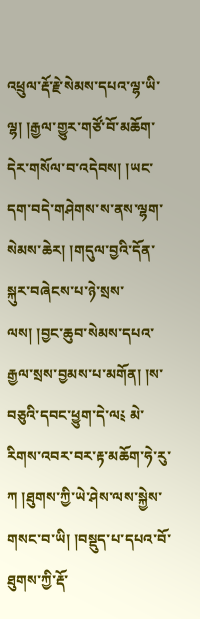འཕྲུལ་རྡོ་རྗེ་སེམས་དཔའ་ལྷ་ཡི་ལྷ། །རྒྱལ་གྱུར་གཙོ་བོ་མཆོག་དེར་གསོལ་བ་འདེབས། །ཡང་དག་བདེ་གཤེགས་ས་ནས་ལྷག་སེམས་ཆེར། །གདུལ་བྱའི་དོན་སྐུར་བཞེངས་པ་ཉེ་སྲས་ལས། །བྱང་ཆུབ་སེམས་དཔའ་རྒྱལ་སྲས་བྱམས་པ་མགོན། །ས་བཅུའི་དབང་ཕྱུག་དེ་ལ༴ མེ་རིགས་འབར་བར་རྟ་མཆོག་ཧེ་རུ་ཀ །ཐུགས་ཀྱི་ཡེ་ཤེས་ལས་སྐྱེས་གསང་བ་ཡི། །བསྡུད་པ་དཔའ་བོ་ཐུགས་ཀྱི་རྡོ་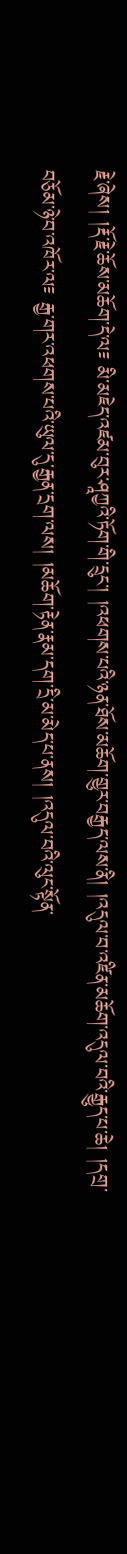རྗེ་ཞེས། །རྡོ་རྗེ་ཆོས་མཆོག་དེ་ལ༴ མི་མཇེད་འཛམ་བུར་ཤཱཀྱའི་ཏོག་གི་དྲུང་། །འཕགས་པའི་ཉན་ཐོས་མཆོག་གྱུར་བརྒྱད་ལས་ནི། །འདུལ་བ་འཛིན་མཆོག་འདུལ་བའི་རྒྱུད་པ་ཆེ། །དགྲ་བཅོམ་ཉེ་བ་འཁོར་ལ༴ རྒྱ་གར་འཕགས་པའི་ཡུལ་དུ་རྒྱན་དྲག་ལས། །མཆོག་རྟེན་རྣམ་དག་དྲི་མ་མེད་པ་ནས། །འདུལ་བའི་ལུང་སྟོན་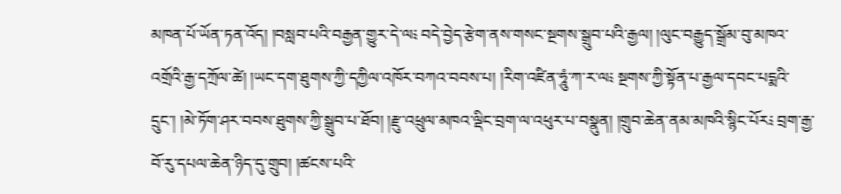མཁན་པོ་ཡོན་ཏན་འོད། །བསླབ་པའི་བརྒྱན་གྱུར་དེ་ལ༴ བདེ་བྱེད་རྩེག་ནས་གསང་སྔགས་སྒྲུབ་པའི་རྒྱལ། །ལུང་བརྒྱུད་སྒྲོམ་བུ་མཁའ་འགྲོའི་རྒྱ་དཀྲོལ་ཚེ། །ཡང་དག་ཐུགས་ཀྱི་དཀྱིལ་འཁོར་བཀའ་བབས་པ། །རིག་འཛིན་ཧཱུཾ་ཀ་ར་ལ༴ སྔགས་ཀྱི་སྟོན་པ་རྒྱལ་དབང་པདྨའི་དྲུང་། །མེ་ཏོག་ཤར་བབས་ཐུགས་ཀྱི་སྒྲུབ་པ་ཐོབ། །རྫུ་འཕྲུལ་མཁའ་ལྡིང་བྲག་ལ་འཕུར་པ་བསྣུན། །གྲུབ་ཆེན་ནམ་མཁའི་སྙིང་པོར༴ བྲག་རྒྱ་བོ་རུ་དཔལ་ཆེན་ཉིད་དུ་གྲུབ། །ཚངས་པའི་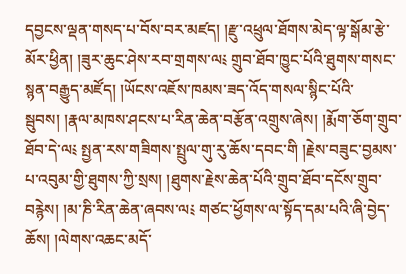དབྱངས་ལྡན་གསད་པ་བོས་བར་མཛད། །རྫུ་འཕྲུལ་ཐོགས་མེད་ལྟ་སྒོམ་རྩེ་མོར་ཕྱིན། །ཟུར་ཆུང་ཤེས་རབ་གྲགས་ལ༴ གྲུབ་ཐོབ་ཁྱུང་པོའི་ཐུགས་གསང་སྙན་བརྒྱུད་མཛོད། །ཡོངས་འཇོས་ཁམས་ཟད་འོད་གསལ་སྙིང་པོའི་སྦུབས། །རྣལ་མཁས་ཤངས་པ་རིན་ཆེན་བརྩོན་འགྲུས་ཞེས། །རྨོག་ཅོག་གྲུབ་ཐོབ་དེ་ལ༴ སྤྱན་རས་གཟིགས་སྤྲུལ་གུ་རུ་ཆོས་དབང་གི །རྗེས་བཟུང་བྱམས་པ་འབུམ་གྱི་ཐུགས་ཀྱི་སྲས། །ཐུགས་རྗེས་ཆེན་པོའི་གྲུབ་ཐོབ་དངོས་གྲུབ་བརྙེས། །མ་ཎི་རིན་ཆེན་ཞབས་ལ༴ གཙང་ཕྱོགས་ལ་སྟོད་དམ་པའི་ཞི་བྱེད་ཆོས། །ལེགས་འཆང་མདོ་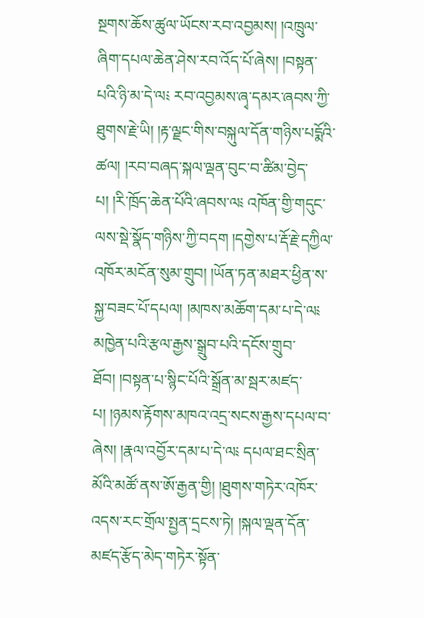སྔགས་ཆོས་ཚུལ་ཡོངས་རབ་འབྱམས། །འཁྲུལ་ཞིག་དཔལ་ཆེན་ཤེས་རབ་འོད་པོ་ཞེས། །བསྟན་པའི་ཉི་མ་དེ་ལ༴ རབ་འབྱམས་ཞྭ་དམར་ཞབས་ཀྱི་ཐུགས་རྗེ་ཡི། །རྟ་ལྗང་གིས་བསྐུལ་དོན་གཉིས་པདྨོའི་ཚལ། །རབ་བཞད་སྐལ་ལྡན་བུང་བ་ཚིམ་བྱེད་པ། །རི་ཁྲོད་ཆེན་པོའི་ཞབས་ལ༴ འཁོན་གྱི་གདུང་ལས་སྡེ་སྣོད་གཉིས་ཀྱི་བདག །དགྱེས་པ་རྡོ་རྗེ་དཀྱིལ་འཁོར་མངོན་སུམ་གྲུབ། །ཡོན་ཏན་མཐར་ཕྱིན་ས་སྐྱ་བཟང་པོ་དཔལ། །མཁས་མཆོག་དམ་པ་དེ་ལ༴ མཁྱེན་པའི་རྩལ་རྒྱས་སྒྲུབ་པའི་དངོས་གྲུབ་ཐོབ། །བསྟན་པ་སྙིང་པོའི་སྒྲོན་མ་སྦར་མཛད་པ། །ཉམས་རྟོགས་མཁའ་འདྲ་སངས་རྒྱས་དཔལ་བ་ཞེས། །རྣལ་འབྱོར་དམ་པ་དེ་ལ༴ དཔལ་ཐང་སྲིན་མོའི་མཚོ་ནས་ཨོ་རྒྱན་གྱི། །ཐུགས་གཏེར་འཁོར་འདས་རང་གྲོལ་སྤྱན་དྲངས་ཏེ། །སྐལ་ལྡན་དོན་མཛད་རྩོད་མེད་གཏེར་སྟོན་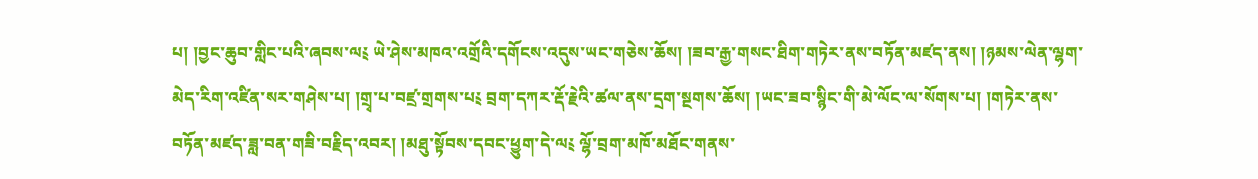པ། །བྱང་ཆུབ་གླིང་པའི་ཞབས་ལ༴ ཡེ་ཤེས་མཁའ་འགྲོའི་དགོངས་འདུས་ཡང་གཅེས་ཆོས། །ཟབ་རྒྱ་གསང་ཐིག་གཏེར་ནས་བཏོན་མཛད་ནས། །ཉམས་ལེན་ལྷག་མེད་རིག་འཛིན་སར་གཤེས་པ། །གྲྭ་པ་བཛྲ་གྲགས་པ༴ བྲག་དཀར་རྡོ་རྗེའི་ཚལ་ནས་དྲག་སྔགས་ཆོས། །ཡང་ཟབ་སྙིང་གི་མེ་ལོང་ལ་སོགས་པ། །གཏེར་ནས་བཏོན་མཛད་ཟླ་བན་གཟི་བརྗིད་འབར། །མཐུ་སྟོབས་དབང་ཕྱུག་དེ་ལ༴ ལྷོ་བྲག་མཁོ་མཐོང་གནས་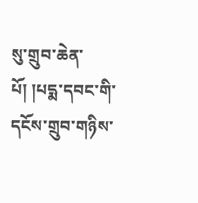སུ་གྲུབ་ཆེན་པོ། །པདྨ་དབང་གི་དངོས་གྲུབ་གཉིས་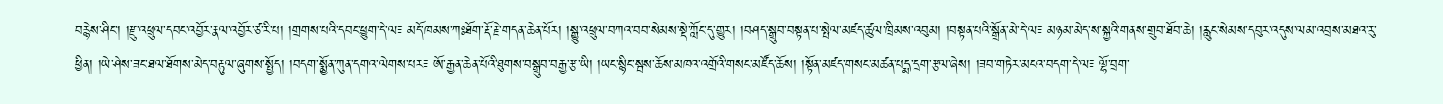བརྙེས་ཤིང་། །རྫུ་འཕྲུལ་དབང་འབྱོར་རྣལ་འབྱོར་ཙ་རི་པ། །གྲགས་པའི་དབང་ཕྱུག་དེ་ལ༴ མདོ་ཁམས་ཀཿཐོག་རྡོ་རྗེ་གདན་ཆེན་པོར། །སྒྱུ་འཕྲུལ་བཀའ་བབ་སེམས་སྡེ་ཀློང་དུ་གྱུར། །བཤད་སྒྲུབ་བསྟན་པ་སྤེལ་མཛད་ཚུལ་ཁྲིམས་འབུམ། །བསྟན་པའི་སྒྲོན་མེ་དེ་ལ༴ མཉམ་མེད་ས་སྐྱའི་གནས་གྲུབ་ཐོབ་ཆེ། །རླུང་སེམས་དབུར་འདུས་ལམ་འབྲས་མཐའ་རུ་ཕྱིན། །ཡེ་ཤེས་ཟང་ཐལ་ཐོགས་མེད་བརྟུལ་ཞུགས་སྤྱོད། །བདག་སྨྱོན་ཀུན་དགའ་ལེགས་པར༴ ཨོ་རྒྱན་ཆེན་པོའི་ཐུགས་བསྒྲུབ་བརྒྱ་རྩ་ཡི། །ཡང་སྙིང་སྦས་ཆོས་མཁའ་འགྲོའི་གསང་མཛོད་ཆོས། །སྟོན་མཛད་གསང་མཚན་པདྨ་དྲག་རྩལ་ཞེས། །ཟབ་གཏེར་མངའ་བདག་དེ་ལ༴ ལྷོ་བྲག་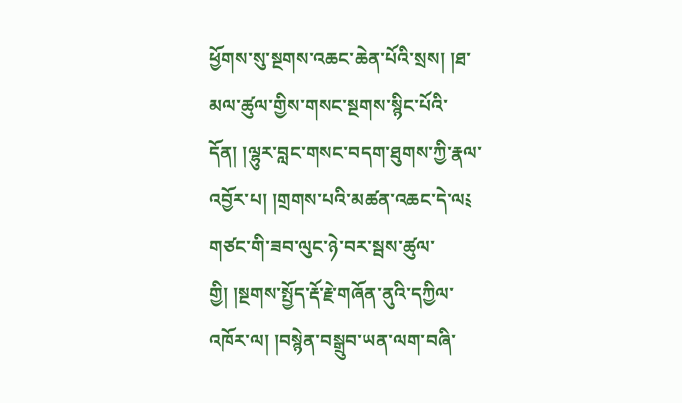ཕྱོགས་སུ་སྔགས་འཆང་ཆེན་པོའི་སྲས། །ཐ་མལ་ཚུལ་གྱིས་གསང་སྔགས་སྙིང་པོའི་དོན། །ལྷུར་བླང་གསང་བདག་ཐུགས་ཀྱི་རྣལ་འབྱོར་པ། །གྲགས་པའི་མཚན་འཆང་དེ་ལ༴ གཙང་གི་ཟབ་ལུང་ཉེ་བར་སྦས་ཚུལ་གྱི། །སྔགས་སྤྱོད་རྡོ་རྗེ་གཞོན་ནུའི་དཀྱིལ་འཁོར་ལ། །བསྙེན་བསྒྲུབ་ཡན་ལག་བཞི་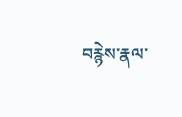བརྙེས་རྣལ་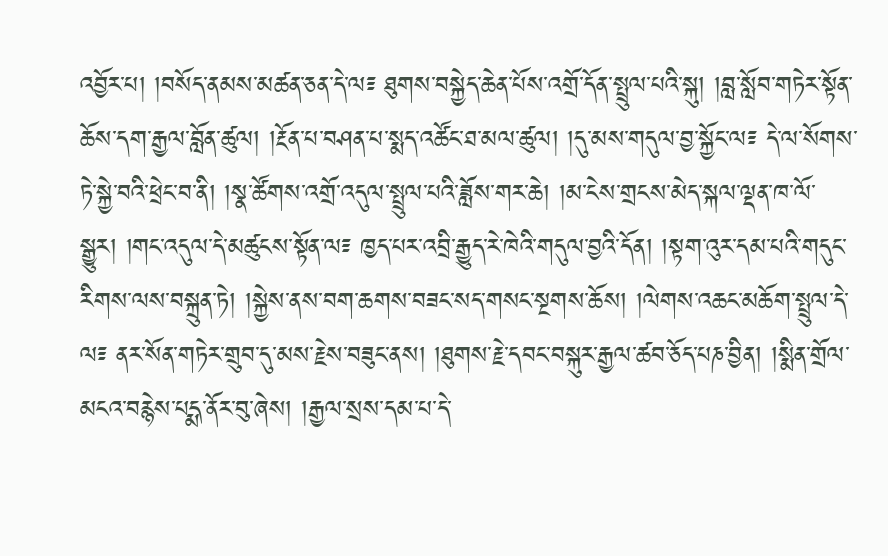འབྱོར་པ། །བསོད་ནམས་མཚན་ཅན་དེ་ལ༴ ཐུགས་བསྐྱེད་ཆེན་པོས་འགྲོ་དོན་སྤྲུལ་པའི་སྐུ། །བླ་སློབ་གཏེར་སྟོན་ཆོས་དག་རྒྱལ་བློན་ཚུལ། །རྔོན་པ་བཤན་པ་སྨད་འཚོང་ཐ་མལ་ཚུལ། །དུ་མས་གདུལ་བྱ་སྐྱོང་ལ༴ དེ་ལ་སོགས་ཏེ་སྐྱེ་བའི་ཕྲེང་བ་ནི། །སྣ་ཚོགས་འགྲོ་འདུལ་སྤྲུལ་པའི་ཟློས་གར་ཆེ། །མ་ངེས་གྲངས་མེད་སྐལ་ལྡན་ཁ་ལོ་སྒྱུར། །གང་འདུལ་དེ་མཚུངས་སྟོན་ལ༴ ཁྱད་པར་འབྲི་རྒྱུད་རེ་ཁེའི་གདུལ་བྱའི་དོན། །སྟག་འུར་དམ་པའི་གདུང་རིགས་ལས་བསྐྲུན་ཏེ། །སྐྱེས་ནས་བག་ཆགས་བཟང་སད་གསང་སྔགས་ཆོས། །ལེགས་འཆང་མཆོག་སྤྲུལ་དེ་ལ༴ ནར་སོན་གཏེར་གྲུབ་དུ་མས་རྗེས་བཟུང་ནས། །ཐུགས་རྗེ་དབང་བསྐུར་རྒྱལ་ཚབ་ཅོད་པཎ་བྱིན། །སྨིན་གྲོལ་མངའ་བརྙེས་པདྨ་ནོར་བུ་ཞེས། །རྒྱལ་སྲས་དམ་པ་དེ་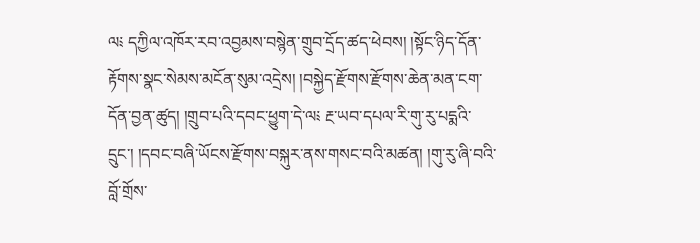ལ༴ དཀྱིལ་འཁོར་རབ་འབྱམས་བསྙེན་གྲུབ་དྲོད་ཚད་ཕེབས། །སྟོང་ཉིད་དོན་རྟོགས་སྣང་སེམས་མངོན་སུམ་འདྲེས། །བསྐྱེད་རྫོགས་རྫོགས་ཆེན་མན་ངག་དོན་བྱན་ཚུད། །གྲུབ་པའི་དབང་ཕྱུག་དེ་ལ༴ རྔ་ཡབ་དཔལ་རི་གུ་རུ་པདྨའི་དྲུང་། །དབང་བཞི་ཡོངས་རྫོགས་བསྐུར་ནས་གསང་བའི་མཚན། །གུ་རུ་ཞི་བའི་བློ་གྲོས་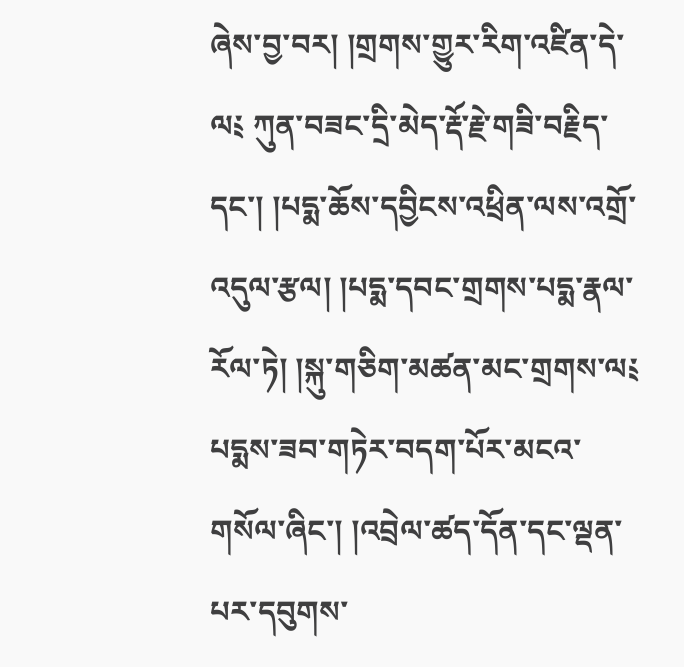ཞེས་བྱ་བར། །གྲགས་གྱུར་རིག་འཛིན་དེ་ལ༴ ཀུན་བཟང་དྲི་མེད་རྡོ་རྗེ་གཟི་བརྗིད་དང་། །པདྨ་ཆོས་དབྱིངས་འཕྲིན་ལས་འགྲོ་འདུལ་རྩལ། །པདྨ་དབང་གྲགས་པདྨ་རྣལ་རོལ་ཏེ། །སྐུ་གཅིག་མཚན་མང་གྲགས་ལ༴ པདྨས་ཟབ་གཏེར་བདག་པོར་མངའ་གསོལ་ཞིང་། །འབྲེལ་ཚད་དོན་དང་ལྡན་པར་དབུགས་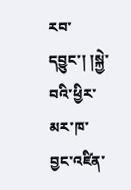རབ་དབྱུང་། །སྐྱེ་བའི་ཕྱིར་མར་ཁ་བྱང་འཛིན་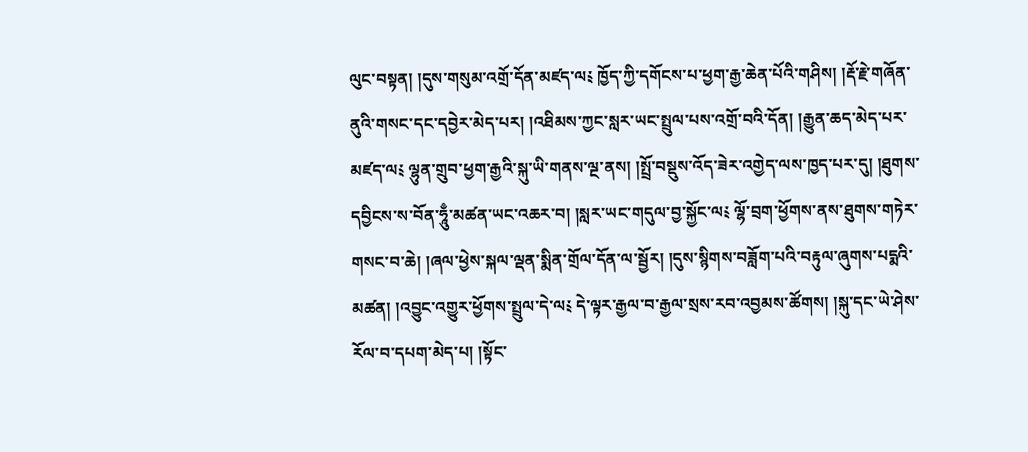ལུང་བསྟན། །དུས་གསུམ་འགྲོ་དོན་མཛད་ལ༴ ཁྱོད་ཀྱི་དགོངས་པ་ཕྱག་རྒྱ་ཆེན་པོའི་གཤིས། །རྡོ་རྗེ་གཞོན་ནུའི་གསང་དང་དབྱེར་མེད་པར། །འཐིམས་ཀྱང་སླར་ཡང་སྤྲུལ་པས་འགྲོ་བའི་དོན། །རྒྱུན་ཆད་མེད་པར་མཛད་ལ༴ ལྷུན་གྲུབ་ཕྱག་རྒྱའི་སྐུ་ཡི་གནས་ལྔ་ནས། །སྤྲོ་བསྡུས་འོད་ཟེར་འགྱེད་ལས་ཁྱད་པར་དུ། །ཐུགས་དབྱིངས་ས་བོན་ཧཱུྃ་མཚན་ཡང་འཆར་བ། །སླར་ཡང་གདུལ་བྱ་སྐྱོང་ལ༴ ལྷོ་བྲག་ཕྱོགས་ནས་ཐུགས་གཏེར་གསང་བ་ཆེ། །ཞལ་ཕྱེས་སྐལ་ལྡན་སྨིན་གྲོལ་དོན་ལ་སྦྱོར། །དུས་སྙིགས་བཟློག་པའི་བརྟུལ་ཞུགས་པདྨའི་མཚན། །འབྱུང་འགྱུར་ཕྱོགས་སྤྲུལ་དེ་ལ༴ དེ་ལྟར་རྒྱལ་བ་རྒྱལ་སྲས་རབ་འབྱམས་ཚོགས། །སྐུ་དང་ཡེ་ཤེས་རོལ་བ་དཔག་མེད་པ། །སྟོང་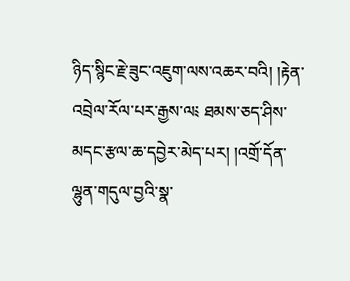ཉིད་སྙིང་རྗེ་ཟུང་འཇུག་ལས་འཆར་བའི། །རྟེན་འབྲེལ་རོལ་པར་རྒྱས་ལ༴ ཐམས་ཅད་ཤིས་མདང་རྩལ་ཆ་དབྱེར་མེད་པར། །འགྲོ་དོན་ལྷུན་གདུལ་བྱའི་སྣ་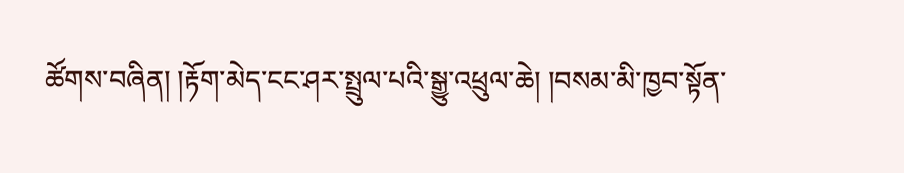ཚོགས་བཞིན། །རྟོག་མེད་ངང་ཤར་སྤྲུལ་པའི་སྒྱུ་འཕྲུལ་ཆེ། །བསམ་མི་ཁྱབ་སྟོན་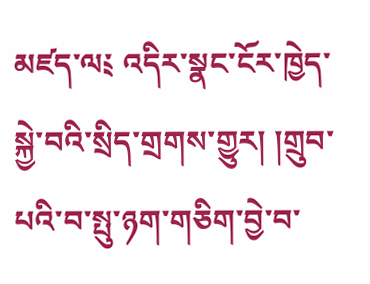མཛད་ལ༴ འདིར་སྣང་ངོར་ཁྱེད་སྐྱེ་བའི་སྲིད་གྲགས་གྱུར། །གྲུབ་པའི་བ་སྤུ་ཉག་གཅིག་བྱེ་བ་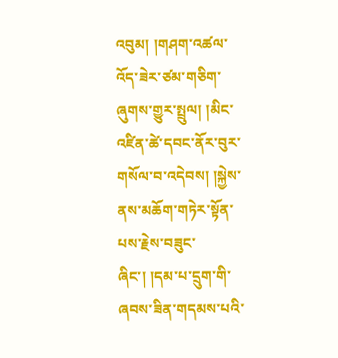འབུམ། །གཤག་འཚལ་འོད་ཟེར་ཙམ་གཅིག་ཞུགས་གྱུར་སྤྲུལ། །མིང་འཛིན་ཚེ་དབང་ནོར་བུར་གསོལ་བ་འདེབས། །སྐྱེས་ནས་མཆོག་གཏེར་སྟོན་པས་རྗེས་བཟུང་ཞིང་། །དམ་པ་དྲུག་གི་ཞབས་ཟིན་གདམས་པའི་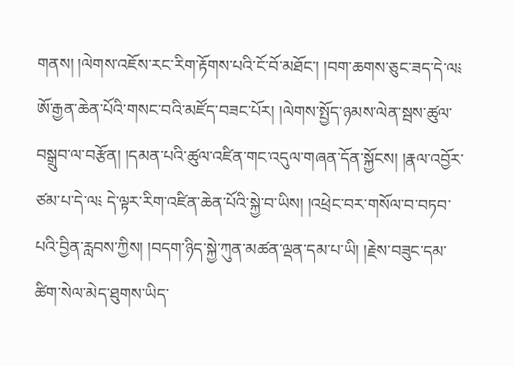གནས། །ལེགས་འཇོས་རང་རིག་རྟོགས་པའི་ངོ་བོ་མཐོང་། །བག་ཆགས་ཅུང་ཟད་དེ་ལ༴ ཨོ་རྒྱན་ཆེན་པོའི་གསང་བའི་མཛོད་བཟང་པོར། །ལེགས་སྤྱོད་ཉམས་ལེན་སྦས་ཚུལ་བསྒྲུབ་ལ་བརྩོན། །དམན་པའི་ཚུལ་འཛིན་གང་འདུལ་གཞན་དོན་སྐྱོངས། །རྣལ་འབྱོར་ཙམ་པ་དེ་ལ༴ དེ་ལྟར་རིག་འཛིན་ཆེན་པོའི་སྐྱེ་བ་ཡིས། །འཕྲེང་བར་གསོལ་བ་བཏབ་པའི་བྱིན་རླབས་ཀྱིས། །བདག་ཉིད་སྐྱེ་ཀུན་མཚན་ལྡན་དམ་པ་ཡི། །རྗེས་བཟུང་དམ་ཚིག་སེལ་མེད་ཐུགས་ཡིད་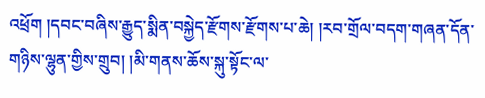འཕྲོག །དབང་བཞིས་རྒྱུད་སྨིན་བསྐྱེད་རྫོགས་རྫོགས་པ་ཆེ། །རབ་གྲོལ་བདག་གཞན་དོན་གཉིས་ལྷུན་གྱིས་གྲུབ། །མི་གནས་ཆོས་སྐུ་སྟོང་ལ་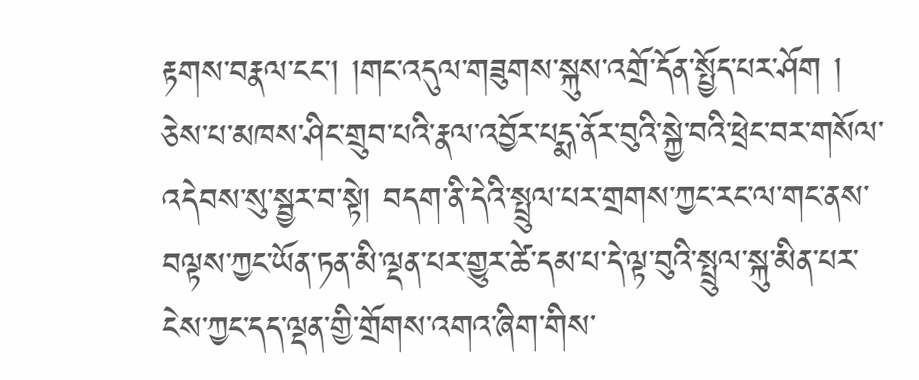རྟགས་བརྣལ་ངང་། །གང་འདུལ་གཟུགས་སྐུས་འགྲོ་དོན་སྤྱོད་པར་ཤོག །
ཅེས་པ་མཁས་ཤིང་གྲུབ་པའི་རྣལ་འབྱོར་པདྨ་ནོར་བུའི་སྐྱེ་བའི་ཕྲེང་བར་གསོལ་འདེབས་སུ་སྦྱར་བ་སྟེ། བདག་ནི་དེའི་སྤྲུལ་པར་གྲགས་ཀྱང་རང་ལ་གང་ནས་བལྟས་ཀྱང་ཡོན་ཏན་མི་ལྡན་པར་གྱུར་ཚེ་དམ་པ་དེ་ལྟ་བུའི་སྤྲུལ་སྐུ་མིན་པར་ངེས་ཀྱང་དད་ལྡན་གྱི་གྲོགས་འགའ་ཞིག་གིས་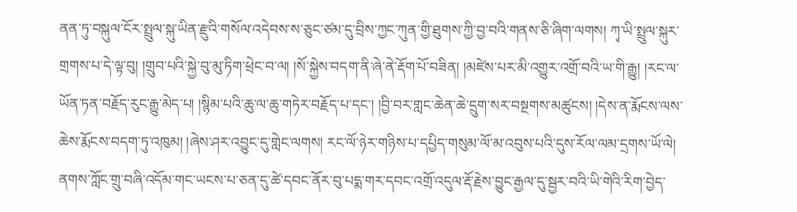ནན་ཏུ་བསྐུལ་ངོར་སྤྲུལ་སྐུ་ཡིན་རྫུའི་གསོལ་འདེབས་ས་ཅུང་ཙམ་དུ་བྲིས་ཀྱང་ཀུན་གྱི་ཐུགས་ཀྱི་བྱ་བའི་གནས་ཅི་ཞིག་ལགས། ཀྭ་ཡི་སྤྲུལ་སྐུར་གྲགས་པ་དེ་ལྟ་བུ། །གྲུབ་པའི་སྐྱེ་བུ་མུ་ཏིག་ཕྲེང་བ་ལ། །སོ་སྐྱེས་བདག་ནི་ཞེ་ནེ་རྡོག་པོ་བཟིན། །མཛེས་པར་མི་འགྱུར་འགྲོ་བའི་ཡ་གི་རྒྱུ། །རང་ལ་ཡོན་ཏན་བརྗོད་རུང་རྒྱུ་མེད་པ། །སྙིམ་པའི་ཆུ་ལ་ཆུ་གཏེར་བརྗོད་པ་དང་། །བྱི་བར་གླང་ཆེན་ཆེ་དྲུག་སར་བསྔགས་མཚུངས། །དེས་ན་རྨོངས་ལས་ཆེས་རྨོངས་བདག་ཏུ་འཁུམ། །ཞེས་ཤར་འབྱུང་དུ་གླེང་ལགས། རང་ལོ་ཉེར་གཉིས་པ་དཔྱིད་གསུམ་ལོ་མ་འབུས་པའི་དུས་རོལ་ལམ་དྲགས་ཡོ་ལེ། ནགས་ཀློང་གྲུ་བཞི་འདོམ་གང་ཡངས་པ་ཅན་དུ་ཚེ་དབང་ནོར་བུ་པདྨ་གར་དབང་འགྲོ་འདུལ་རྡོ་རྗེས་བྱུང་རྒྱལ་དུ་སྦྱར་བའི་ཡི་གེའི་རིག་བྱེད་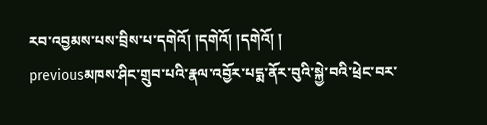རབ་འབྱམས་པས་བྲིས་པ་དགེའོ། །དགེའོ། །དགེའོ། །
previousམཁས་ཤིང་གྲུབ་པའི་རྣལ་འབྱོར་པདྨ་ནོར་བུའི་སྐྱེ་བའི་ཕྲེང་བར་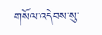གསོལ་འདེབས་སུ་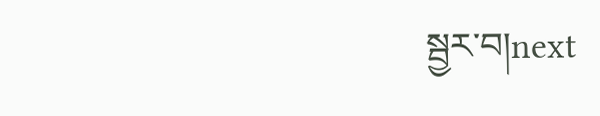སྦྱར་བ།next